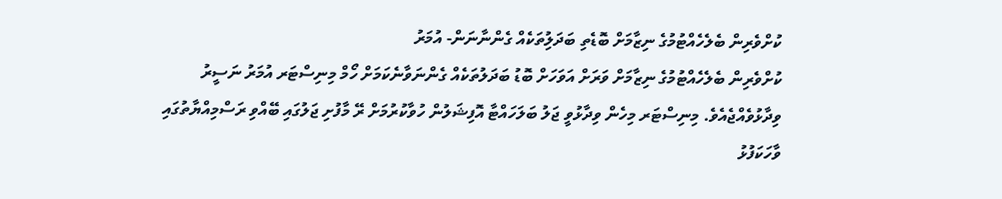ކުށްވެރިން ބެލެހެއްޓުމުގެ ނިޒާމަށް ބޮޑެތި ބަދަލުިތަކެއް ގެންނާނަން- އުމަރު
ކުށްވެރިން ބެލެހެއްޓުމުގެ ނިޒާމަށް ވަރަށް އަވަހަށް ބޮޑު ބަދަލުތަކެއް ގެންނަވާނެކަމަށް ހޯމް މިނިސްޓަރ އުމަރު ނަސީރު ވިދާޅުވެއްޖެއެވެ. މިނިސްޓަރ މިހެން ވިދާޅުވީ ޖަލު ބަލަހައްޓާ އޮފިޝަލުން ހުވާކުރުމަށް ރޭ މާފުށި ޖަލުގައި ބޭއްވި ރަސްމިއްޔާތުގައި ވާހަކަފުޅު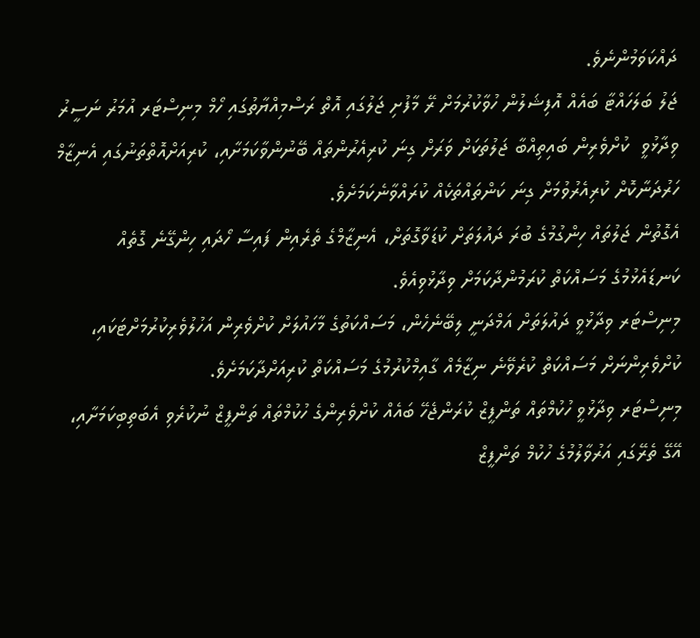ދައްކަވަމުންނެވެ.
ޖަލު ބަލަހައްޓާ ބައެއް އޮފިޝަލުން ހުވާކުރުމަށް ރޭ މާފުށި ޖަލުގައި އޮތް ރަސްމިއްޔާތުގައި ހޯމް މިނިސްޓަރ އުމަރު ނަސީރު ވިދާޅުވީ  ކުށްވެރިން ބައިތިއްބާ ޖަލުތަކަށް ވަރަށް ގިނަ ކުރިއެރުންތައް ބޭނުންވާކަމަށާއި، ކުރިއަށްއޮތްތަނުގައި އެނިޒާމް ހަރުދަނާކޮށް ކުރިއެރުވުމަށް ގިނަ ކަންތައްތަކެއް ކުރައްވާނެކަމަށެވެ.
އެގޮތުން ޖަލުތައް ހިންގުމުގެ ބުރަ ދައުލަތަށް ކުޑަވާގޮތަށް، އެނިޒާމްގެ ތެރެއިން ފައިސާ ހޯދައި ހިންގޭނެ ގޮތެއް ކަނޑައެޅުމުގެ މަސައްކަތް ކުރަމުންދާކަމަށް ވިދާޅުވިއެވެ.
މިނިސްޓަރ ވިދާޅުވީ ދައުލަތަށް އަމްދަނީ ލިބޭނެހެން، މަސައްކަތުގެ މާހައުލަށް ކުށްވެރިން އަހުލުވެރިކުރުމަށްޓަކައި، ކުށްވެރިންނަށް މަސައްކަތް ކުރެވޭނެ ނިޒާމެއް ގާއިމްކުރުމުގެ މަސައްކަތް ކުރިއަށްދާކަމަށެވެ.
މިނިސްޓަރ ވިދާޅުވީ ހުކުމްތައް ތަންފީޒް ކުރަންޖެހޭ ބައެއް ކުށްވެރިންގެ ހުކުމްތައް ތަންފީޒް ނުކުރެވި އެބަތިބިކަމަށާއި، އޭގޭ ތެރޭގައި އަރުވާލުމުގެ ހުކުމް ތަންފީޒް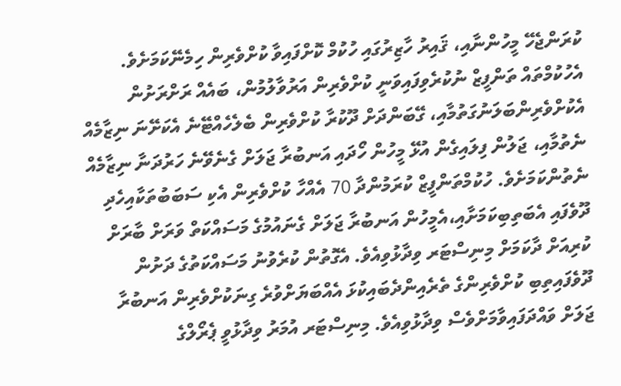ކުރަންޖެހޭ މީހުންނާއި، ޤައިރު ހާޒިރުގައި ހުކުމް ކޮށްފައިވާ ކުށްވެރިން ހިމެނޭކަމަށެވެ. އެހުކުމްތައް ތަންފީޒް ނުކުރެވިފައިވަނީ ކުށްވެރިން އަރުވާލުމުން، ބައެއް ރަށްރަށުން އެކުށްވެރިންބަލަނުގަތުމާއި، ގޭބަންދަށް ދޫކުރާ ކުށްވެރިން ބެލެހެއްޓޭނެ އެކަށޭނަ ނިޒާމެއް ނެތުމާއި، ޖަލުން ފިލައިގެން އުޅޭ މީހުން ހޯދައި އަނބުރާ ޖަލަށް ގެނެވޭނެ ހަރުދަނާ ނިޒާމެއް ނެތުންކަމަށެވެ. ހުކުމްތަންފީޒް ކުރަމުންދާ 70 އެއްހާ ކުށްވެރިން އެކި ސަބަބުތަކާއިހެދި ދޫވެފައި އެބަތިބިކަމަށާއި،އެމީހުން އަނބުރާ ޖަލަށް ގެނައުމުގެ މަސައްކަތް ވަރަށް ބާރަށް ކުރިއަށް ދާކަމަށް މިނިސްޓަރ ވިދާޅުވިއެވެ. އެގޮތުން ކުރެވުނު މަސައްކަތުގެ ދަށުން ދޫވެފައިތިބި ކުށްވެރިންގެ ތެރެއިންދެބައިކުޅަ އެއްބަޔަށްވުރެ ގިނަކުށްވެރިން އަނބުރާ ޖަލަށް ވައްދަފައިވާމަށްވެސް ވިދާޅުވިއެވެ. މިނިސްޓަރ އުމަރު ވިދާޅުވީ ޕެރޯލްގެ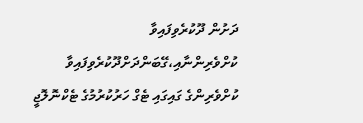ދަށުން ދޫކުރެވިފައިވާ ކުށްވެރިންނާއި،ގޭބަންދަށްދޫކުރެވިފައިވާ ކުށްވެރިންގެ ގައިގައި ޓެގް ހަރުކުރުމުގެ ޓެކްނޮލޮޖީ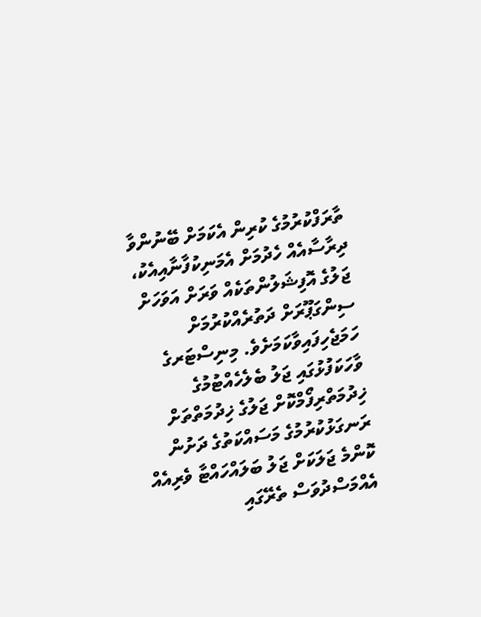ތާރަފްކުރުމުގެ ކުރިން އެކަމަށް ބޭނުންވާ ދިރާސާއެއް ހެދުމަށް އެމަނިކުފާނާއިއެކު، ޖަލުގެ އޮފިޝަލުންތަކެއް ވަރަށް އަވަހަށް ސިންގަޕޫރަށް ދަތުރެއްކުރުމަށް ހަމަޖެހިފައިވާކަމަށެވެ. މިނިސްޓަރގެ ވާހަކަފުޅުގައި ޖަލު ބެލެހެއްޓުމުގެ ޚިދުމަތްރިފޯމްކޮށް ޖަލުގެ ޚިދުމަތްތަށް ރަނގަޅުކުރުމުގެ މަސައްކަތުގެ ދަށުން ކޮންމެ ޖަލަކަށް ޖަލު ބަލައްހައްޓާ ވެރިއެއް އެއްމަސްދުވަސް ތެރޭގައި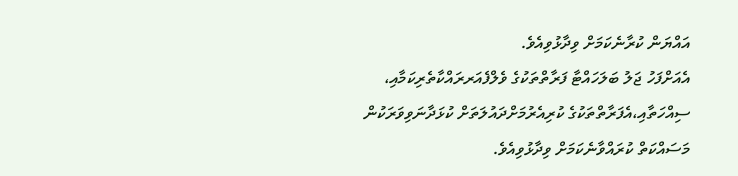އައްޔަން ކުރާނެކަމަށް ވިދާޅުވިއެވެ.
އެއަށްފަހު ޖަލު ބަލަހައްޓާ ފަރާތްތަކުގެ ވެލްފެއަރރައްކާތެރިކަމާއި، ސިއްހަތާއި،އެފަރާތްތަކުގެ ކުރިއެރުމަށްދައުލަތަށް ކުޅަދާނަވިވަރަކުން މަސައްކަތް ކުރައްވާނެކަމަށް ވިދާޅުވިއެވެ.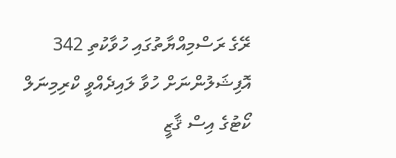ރޭގެ ރަސްމިއްޔާތުގައި ހުވާކުތި 342 އޮފިޝަލުންނަށް ހުވާ ލައިދެއްވީ ކްރިމިނަލް ކޯޓުގެ އިސް ޤާޒީ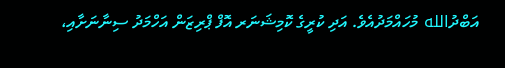އަބްދުالله މުހައްމަދުއެވެ. އަދި ކުރީގެ ކޮމިޝަނަރ އޮފް ޕްރިޒަން އަހްމަދު ސިނާނަށާއި،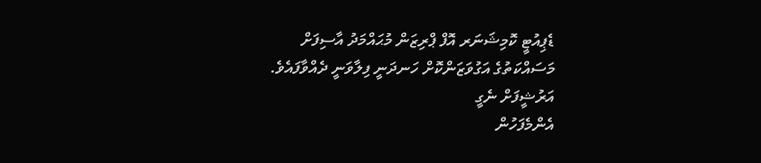ޑެޕިއުޓީ ކޮމިޝަނަރ އޮފް ޕްރިޒަން މުޙައްމަދު އާސިފަށް މަސައްކަތުގެ އަގުވަޒަންކޮށް ހަނދަނީ ފިލާވަނީ ދެއްވާފައެވެ.
އަރުޝީފަށް ނެގީ
އެންމެފަހުން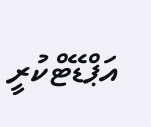އަޕްޑޭޓްކުރީ